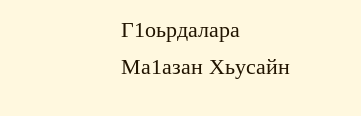Г1оьрдалара Ма1азан Хьусайн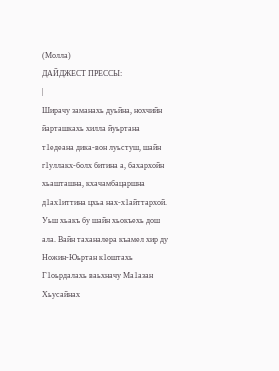(Молла)
ДАЙДЖЕСТ ПРЕССЫ:
|
Ширачу заманахь дуьйна, нохчийн йарташкахь хилла йуьртана т1едеана дика-вон луьстуш, шайн г1уллакх-болх битина а, бахархойн хьашташна, кхачамбацаршна д1ах1иттина цхьа нах-х1айттархой. Уьш хьакъ бу шайн хьокъехь дош ала. Вайн таханалера къамел хир ду Ножин-Юьртан к1оштахь Г1оьрдалахь ваьхначу Ма1азан Хьусайнах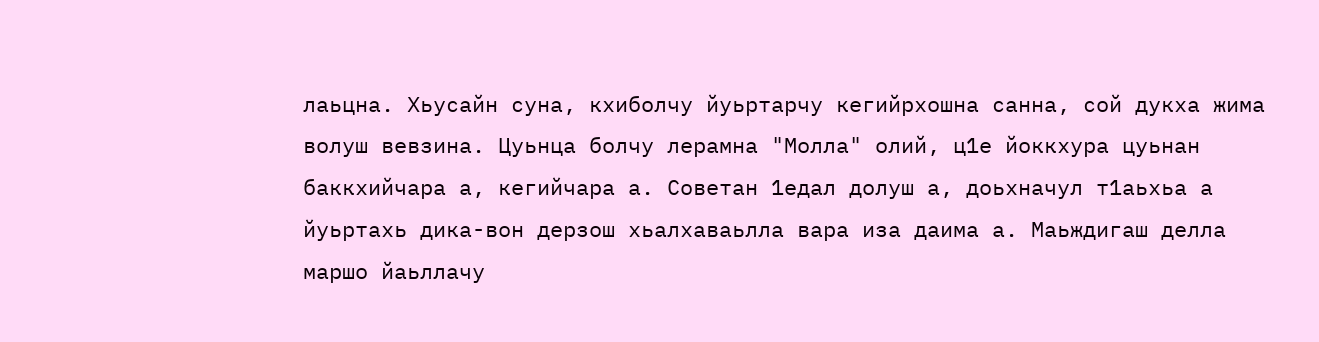лаьцна. Хьусайн суна, кхиболчу йуьртарчу кегийрхошна санна, сой дукха жима волуш вевзина. Цуьнца болчу лерамна "Молла" олий, ц1е йоккхура цуьнан баккхийчара а, кегийчара а. Советан 1едал долуш а, доьхначул т1аьхьа а йуьртахь дика-вон дерзош хьалхаваьлла вара иза даима а. Маьждигаш делла маршо йаьллачу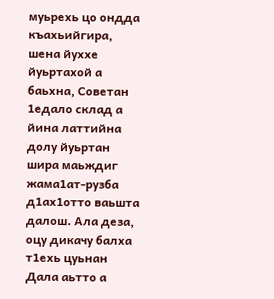муьрехь цо ондда къахьийгира, шена йуххе йуьртахой а баьхна, Советан 1едало склад а йина латтийна долу йуьртан шира маьждиг жама1ат-рузба д1ах1отто ваьшта далош. Ала деза, оцу дикачу балха т1ехь цуьнан Дала аьтто а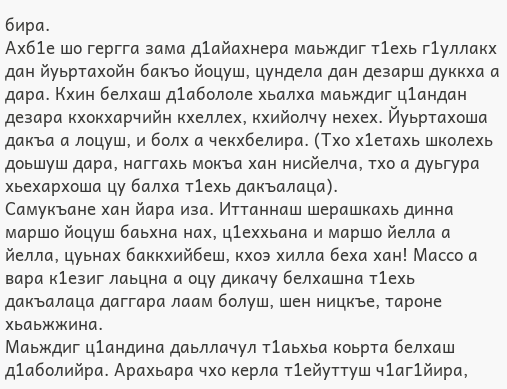бира.
Ахб1е шо гергга зама д1айахнера маьждиг т1ехь г1уллакх дан йуьртахойн бакъо йоцуш, цундела дан дезарш дуккха а дара. Кхин белхаш д1абололе хьалха маьждиг ц1андан дезара кхокхарчийн кхеллех, кхийолчу нехех. Йуьртахоша дакъа а лоцуш, и болх а чекхбелира. (Тхо х1етахь школехь доьшуш дара, наггахь мокъа хан нисйелча, тхо а дуьгура хьехархоша цу балха т1ехь дакъалаца).
Самукъане хан йара иза. Иттаннаш шерашкахь динна маршо йоцуш баьхна нах, ц1еххьана и маршо йелла а йелла, цуьнах баккхийбеш, кхоэ хилла беха хан! Массо а вара к1езиг лаьцна а оцу дикачу белхашна т1ехь дакъалаца даггара лаам болуш, шен ницкъе, тароне хьаьжжина.
Маьждиг ц1андина даьллачул т1аьхьа коьрта белхаш д1аболийра. Арахьара чхо керла т1ейуттуш ч1аг1йира,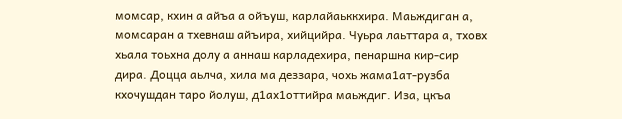момсар, кхин а айъа а ойъуш, карлайаьккхира. Маьждиган а, момсаран а тхевнаш айъира, хийцийра. Чуьра лаьттара а, тховх хьала тоьхна долу а аннаш карладехира, пенаршна кир-сир дира. Доцца аьлча, хила ма деззара, чохь жама1ат-рузба кхочушдан таро йолуш, д1ах1оттийра маьждиг. Иза, цкъа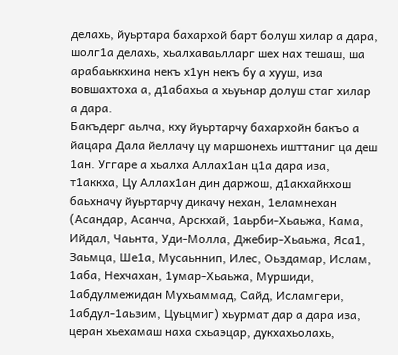делахь, йуьртара бахархой барт болуш хилар а дара, шолг1а делахь, хьалхаваьлларг шех нах тешаш, ша арабаьккхина некъ х1ун некъ бу а хууш, иза вовшахтоха а, д1абахьа а хьуьнар долуш стаг хилар а дара.
Бакъдерг аьлча, кху йуьртарчу бахархойн бакъо а йацара Дала йеллачу цу маршонехь ишттаниг ца деш 1ан. Уггаре а хьалха Аллах1ан ц1а дара иза, т1аккха, Цу Аллах1ан дин даржош, д1акхайкхош баьхначу йуьртарчу дикачу нехан, 1еламнехан (Асандар, Асанча, Арскхай, 1аьрби-Хьаьжа, Кама, Ийдал, Чаьнта, Уди-Молла, Джебир-Хьаьжа, Яса1, Заьмца, Ше1а, Мусаьннип, Илес, Оьздамар, Ислам, 1аба, Нехчахан, 1умар-Хьаьжа, Муршиди, 1абдулмежидан Мухьаммад, Сайд, Исламгери, 1абдул-1аьзим, Цуьцмиг) хьурмат дар а дара иза, церан хьехамаш наха схьаэцар, дукхахьолахь,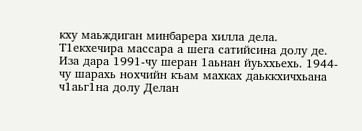кху маьждиган минбарера хилла дела.
Т1екхечира массара а шега сатийсина долу де. Иза дара 1991-чу шеран 1аьнан йуьххьехь. 1944-чу шарахь нохчийн къам махках даьккхичхьана ч1аьг1на долу Делан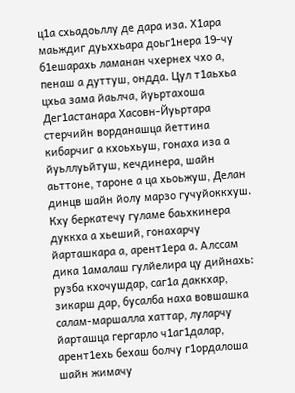ц1а схьадоьллу де дара иза. Х1ара маьждиг дуьххьара доьг1нера 19-чу б1ешарахь ламанан чхернех чхо а, пенаш а дуттуш, ондда. Цул т1аьхьа цхьа зама йаьлча, йуьртахоша Дег1астанара Хасовн-Йуьртара стерчийн ворданашца йеттина кибарчиг а кхоьхьуш, гонаха иза а йуьллуьйтуш, кечдинера, шайн аьттоне, тароне а ца хьоьжуш, Делан динцв шайн йолу марзо гучуйоккхуш.
Кху беркатечу гуламе баьхкинера дуккха а хьеший, гонахарчу йарташкара а, арент1ера а. Алссам дика 1амалаш гулйелира цу дийнахь: рузба кхочушдар, саг1а даккхар, зикарш дар, бусалба наха вовшашка салам-маршалла хаттар, луларчу йарташца гергарло ч1аг1далар, арент1ехь бехаш болчу г1ордалоша шайн жимачу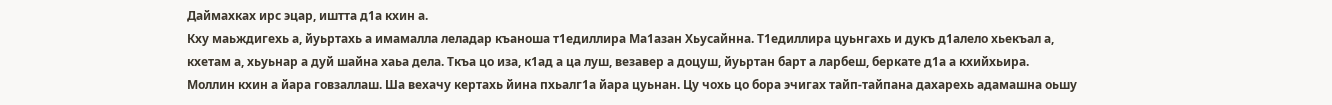Даймахках ирс эцар, иштта д1а кхин а.
Кху маьждигехь а, йуьртахь а имамалла леладар къаноша т1едиллира Ма1азан Хьусайнна. Т1едиллира цуьнгахь и дукъ д1алело хьекъал а, кхетам а, хьуьнар а дуй шайна хаьа дела. Ткъа цо иза, к1ад а ца луш, везавер а доцуш, йуьртан барт а ларбеш, беркате д1а а кхийхьира.
Моллин кхин а йара говзаллаш. Ша вехачу кертахь йина пхьалг1а йара цуьнан. Цу чохь цо бора эчигах тайп-тайпана дахарехь адамашна оьшу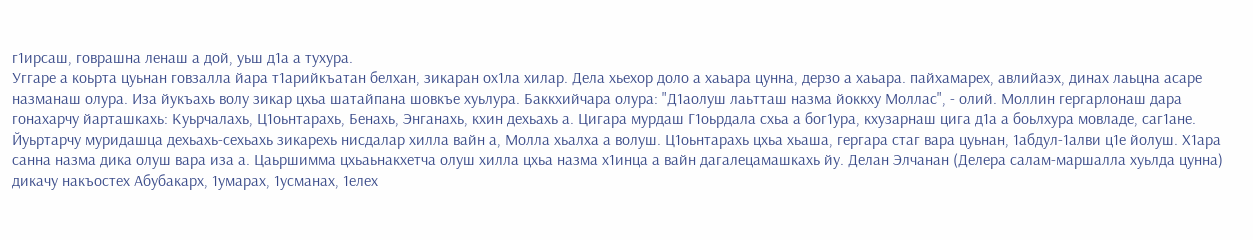г1ирсаш, говрашна ленаш а дой, уьш д1а а тухура.
Уггаре а коьрта цуьнан говзалла йара т1арийкъатан белхан, зикаран ох1ла хилар. Дела хьехор доло а хаьара цунна, дерзо а хаьара. пайхамарех, авлийаэх, динах лаьцна асаре назманаш олура. Иза йукъахь волу зикар цхьа шатайпана шовкъе хуьлура. Баккхийчара олура: "Д1аолуш лаьтташ назма йоккху Моллас", - олий. Моллин гергарлонаш дара гонахарчу йарташкахь: Куьрчалахь, Ц1оьнтарахь, Бенахь, Энганахь, кхин дехьахь а. Цигара мурдаш Г1оьрдала схьа а бог1ура, кхузарнаш цига д1а а боьлхура мовладе, саг1ане.
Йуьртарчу муридашца дехьахь-сехьахь зикарехь нисдалар хилла вайн а, Молла хьалха а волуш. Ц1оьнтарахь цхьа хьаша, гергара стаг вара цуьнан, 1абдул-1алви ц1е йолуш. Х1ара санна назма дика олуш вара иза а. Цаьршимма цхьаьнакхетча олуш хилла цхьа назма х1инца а вайн дагалецамашкахь йу. Делан Элчанан (Делера салам-маршалла хуьлда цунна) дикачу накъостех Абубакарх, 1умарах, 1усманах, 1елех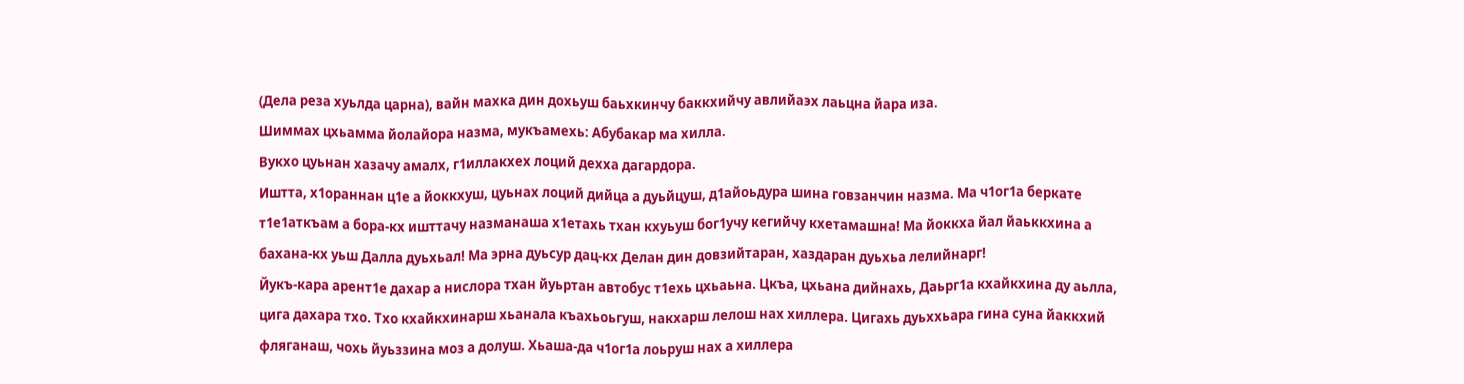(Дела реза хуьлда царна), вайн махка дин дохьуш баьхкинчу баккхийчу авлийаэх лаьцна йара иза.
Шиммах цхьамма йолайора назма, мукъамехь: Абубакар ма хилла.
Вукхо цуьнан хазачу амалх, г1иллакхех лоций дехха дагардора.
Иштта, х1ораннан ц1е а йоккхуш, цуьнах лоций дийца а дуьйцуш, д1айоьдура шина говзанчин назма. Ма ч1ог1а беркате т1е1аткъам а бора-кх ишттачу назманаша х1етахь тхан кхуьуш бог1учу кегийчу кхетамашна! Ма йоккха йал йаьккхина а бахана-кх уьш Далла дуьхьал! Ма эрна дуьсур дац-кх Делан дин довзийтаран, хаздаран дуьхьа лелийнарг!
Йукъ-кара арент1е дахар а нислора тхан йуьртан автобус т1ехь цхьаьна. Цкъа, цхьана дийнахь, Даьрг1а кхайкхина ду аьлла, цига дахара тхо. Тхо кхайкхинарш хьанала къахьоьгуш, накхарш лелош нах хиллера. Цигахь дуьххьара гина суна йаккхий фляганаш, чохь йуьззина моз а долуш. Хьаша-да ч1ог1а лоьруш нах а хиллера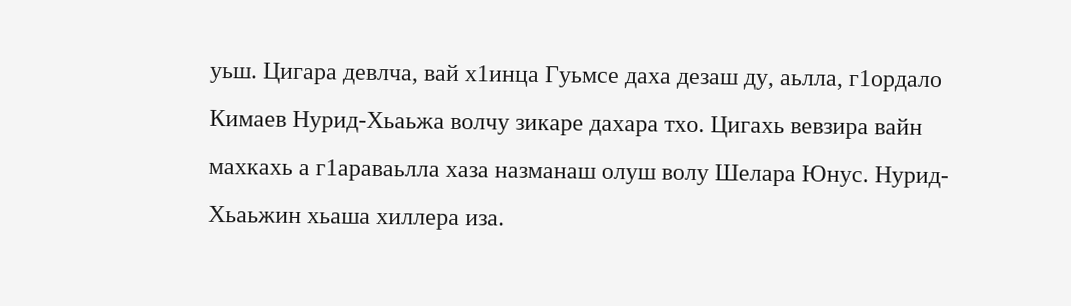уьш. Цигара девлча, вай х1инца Гуьмсе даха дезаш ду, аьлла, г1ордало Кимаев Нурид-Хьаьжа волчу зикаре дахара тхо. Цигахь вевзира вайн махкахь а г1араваьлла хаза назманаш олуш волу Шелара Юнус. Нурид-Хьаьжин хьаша хиллера иза.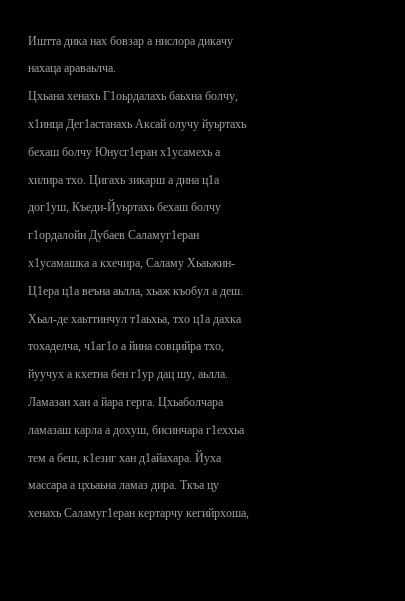Иштта дика нах бовзар а нислора дикачу нахаца араваьлча.
Цхьана хенахь Г1оьрдалахь баьхна болчу, х1инца Дег1астанахь Аксай олучу йуьртахь бехаш болчу Юнусг1еран х1усамехь а хилира тхо. Цигахь зикарш а дина ц1а дог1уш, Къеди-Йуьртахь бехаш болчу г1ордалойн Дубаев Саламуг1еран х1усамашка а кхечира, Саламу Хьаьжин-Ц1ера ц1а веъна аьлла, хьаж къобул а деш. Хьал-де хаьттинчул т1аьхьа, тхо ц1а дахка тохаделча, ч1аг1о а йина совцийра тхо, йуучух а кхетна бен г1ур дац шу, аьлла. Ламазан хан а йара герга. Цхьаболчара ламазаш карла а дохуш, бисинчара г1еххьа тем а беш, к1езиг хан д1айахара. Йуха массара а цхьаьна ламаз дира. Ткъа цу хенахь Саламуг1еран кертарчу кегийрхоша,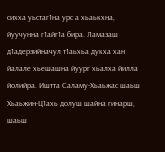сихха уьстаг1на урс а хьаькхна, йуучунна г1айг1а бира. Ламазаш д1адерзийначул т1аьхьа дукха хан йалале хьешашна йуург хьалха йилла йолийра. Иштта Саламу-Хьаьжас шаьш Хьаьжин-Ц1ахь долуш шайна гинарш, шаьш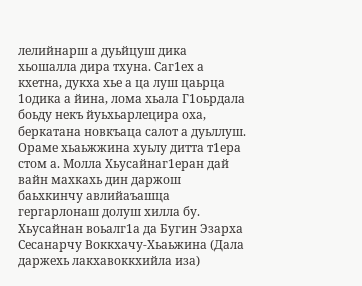лелийнарш а дуьйцуш дика хьошалла дира тхуна. Саг1ех а кхетна, дукха хье а ца луш цаьрца 1одика а йина, лома хьала Г1оьрдала боьду некъ йуьхьарлецира оха, беркатана новкъаца салот а дуьллуш.
Ораме хьаьжжина хуьлу дитта т1ера стом а. Молла Хьусайнаг1еран дай вайн махкахь дин даржош баьхкинчу авлийаъашца гергарлонаш долуш хилла бу. Хьусайнан воьалг1а да Бугин Эзарха Сесанарчу Воккхачу-Хьаьжина (Дала даржехь лакхавоккхийла иза)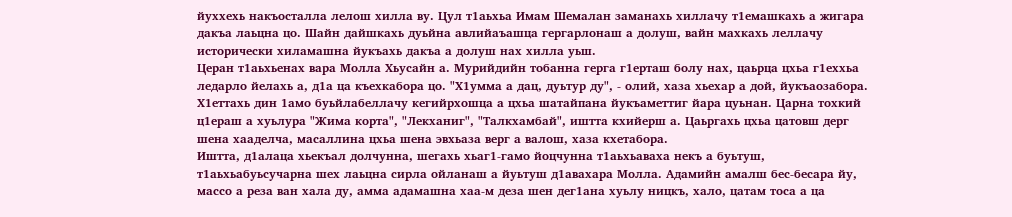йуххехь накъосталла лелош хилла ву. Цул т1аьхьа Имам Шемалан заманахь хиллачу т1емашкахь а жигара дакъа лаьцна цо. Шайн дайшкахь дуьйна авлийаъашца гергарлонаш а долуш, вайн махкахь леллачу исторически хиламашна йукъахь дакъа а долуш нах хилла уьш.
Церан т1аьхьенах вара Молла Хьусайн а. Мурийдийн тобанна герга г1ерташ болу нах, цаьрца цхьа г1еххьа ледарло йелахь а, д1а ца къехкабора цо. "Х1умма а дац, дуьтур ду", - олий, хаза хьехар а дой, йукъаозабора. Х1еттахь дин 1амо буьйлабеллачу кегийрхошца а цхьа шатайпана йукъаметтиг йара цуьнан. Царна тохкий ц1ераш а хуьлура "Жима корта", "Лекханиг", "Талкхамбай", иштта кхийерш а. Цаьргахь цхьа цатовш дерг шена хааделча, масаллина цхьа шена эвхьаза верг а валош, хаза кхетабора.
Иштта, д1алаца хьекъал долчунна, шегахь хьаг1-гамо йоцчунна т1аьхьаваха некъ а буьтуш, т1аьхьабуьсучарна шех лаьцна сирла ойланаш а йуьтуш д1авахара Молла. Адамийн амалш бес-бесара йу, массо а реза ван хала ду, амма адамашна хаа-м деза шен дег1ана хуьлу ницкъ, хало, цатам тоса а ца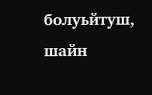болуьйтуш, шайн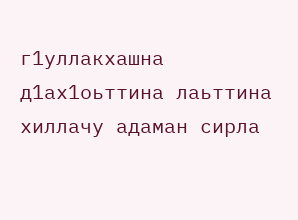г1уллакхашна д1ах1оьттина лаьттина хиллачу адаман сирла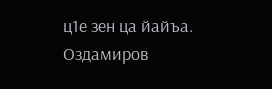ц1е зен ца йайъа.
Оздамиров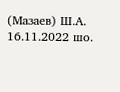(Мазаев) Ш.А. 16.11.2022 шо.